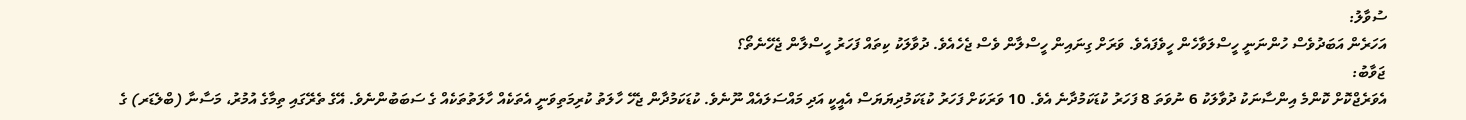ސުވާލު:
އަހަރެން އަބަދުވެސް ހުންނަނީ ހީސްލަވާހެން ހީވެފައެވެ. ވަރަށް ގިނައިން ހީސްލާން ވެސް ޖެހެއެވެ. ދުވާލަކު ކިތައް ފަހަރު ހީސްލާން ޖެހޭނެތޯ؟
ޖަވާބު:
އެވަރެޖްކޮށް ކޮންމެ އިންސާނަކު ދުވާލަކު 6 ނުވަތަ 8 ފަހަރު ކުޑަކަމުދާނެ އެވެ. 10 ވަރަކަށް ފަހަރު ކުޑަކަމުދިޔަޔަސް އެއީކީ އަދި މައްސަލައެއް ނޫނެވެ. ކުޑަކަމުދާން ޖެހޭ ހާލަތު ކުރިމަތިވަނީ އެތަކެއް ހާލަތުތަކެއް ގެ ސަބަބުންނެވެ. އޭގެ ތެރޭގައި ތިމާގެ އުމުރު، މަސާނާ (ބްލެޑަރ) ގެ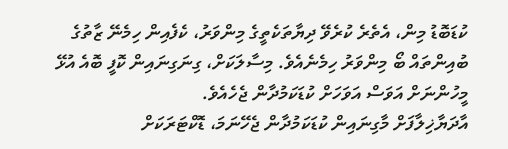ކުޑަބޮޑު މިން، އެތެރެ ކުރެވޭ ދިޔާތަކެތީގެ މިންވަރު، ކެފެއިން ހިމެނޭ ޒާތުގެ ބުއިންތައް ބޯ މިންވަރު ހިމެނެއެވެ. މިސާލަކަށް، ގިނަގިނައިން ކޮފީ ބޮއެ އުޅޭ މީހުންނަށް އަވަސް އަވަހަށް ކުޑަކަމުދާން ޖެހެއެވެ.
އާދަޔާޚިލާފަށް މާގިނައިން ކުޑަކަމުދާން ޖެހޭނަމަ، ޑޮކްޓަރަކަށް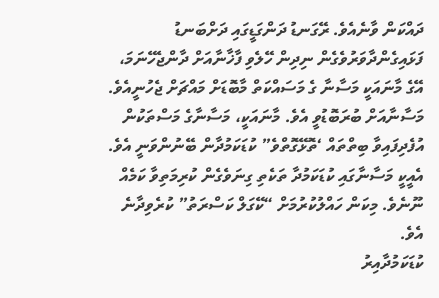ދައްކަން ވާނެއެވެ. ރޭގަނޑު ދަންގަޑީގައި ދަށްބަނޑު ފަޅައިގެންދާވަރުވެގެން ނިދިން ހޭލެވި ފާޚާނާއަށް ދާންޖެހޭނަމަ، އޭގެ މާނައަކީ މަސާނާ ގެ މަސައްކަތް މާބޮޑަށް މައްޗަށް ޖެހުނީއެވެ. މަސާނާއަށް ބުރަބޮޑުވީ އެވެ. މާނައަކީ، މަސާނާގެ މަސްތަކުން އުފެދިފައިވާ ބިތްތައް ‘ތޮޅޭގޮތްވެ” ކުޑަކަމުދާން ބޭނުންވަނީ އެވެ. އެއީކީ މަސާނާގައި ކުޑަކަމުދާ ތަކެތި ގިނަވެގެން ކުރިމަތިވާ ކަމެއް ނޫނެވެ. މިކަން ހައްލުކުރުމަށް “ކޭގަލް ކަސްރަތު” ކުރެވިދާނެ އެވެ.
ކުޑަކަމުދާއިރު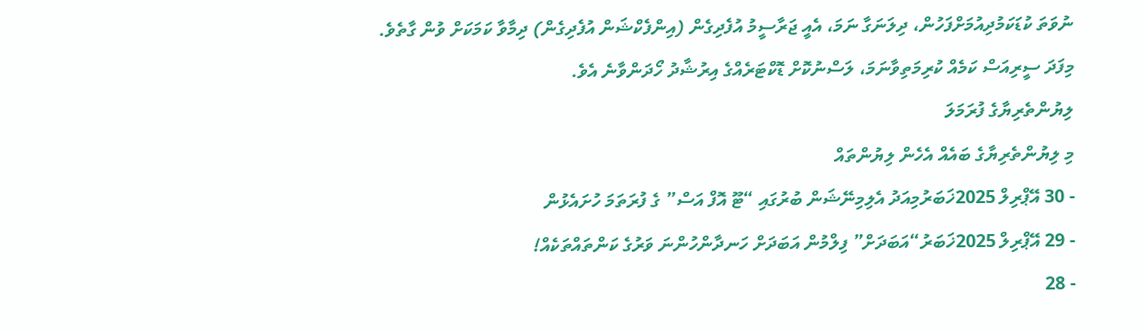ނުވަތަ ކުޑަކަމުދިއުމަށްފަހުން، ދިލަނަގާ ނަމަ، އެއީ ޖަރާސީމު އުފެދިގެން (އިންފެކްޝަން އުފެދިގެން) ދިމާވާ ކަމަކަށް ވުން ގާތެވެ. މިފަދަ ސީރިއަސް ކަމެއް ކުރިމަތިވާނަމަ، ލަސްނުކޮށް ޑޮކްޓަރެއްގެ އިރުޝާދު ހޯދަންވާނެ އެވެ.
ލިޔުންތެރިޔާގެ ފުރަމަލަ
މި ލިޔުންތެރިޔާގެ ބައެއް އެހެން ލިޔުންތައް
- 30 އޭޕްރިލް 2025ޚަބަރުމިއަދު އެލިމިނޭޝަން ބުރުގައި “ޓޫ އޮފް އަސް” ގެ ފުރަތަމަ ހުށައެޅުން
- 29 އޭޕްރިލް 2025ޚަބަރު“އަބަދަށް” ފިލްމުން އަބަދަށް ހަނދާންހުންނަ ވަރުގެ ކަންތައްތަކެއް!
- 28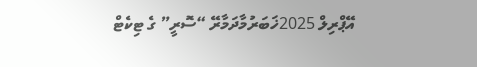އޭޕްރިލް 2025ޚަބަރުމާދަމާރޭ “ސޮރީ” ގެ ޓިކެޓް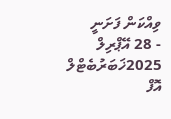ވިއްކަން ފަށަނީ
- 28 އޭޕްރިލް 2025ޚަބަރުބެޓްލް އޮފް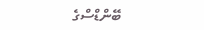ބޭންޑްސްގެ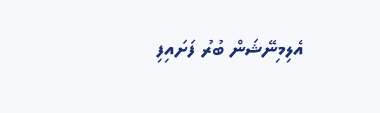އެލިމިނޭޝަން ބުރު ފަށައިފި